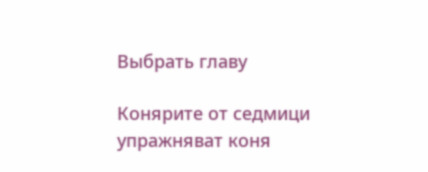Выбрать главу

Конярите от седмици упражняват коня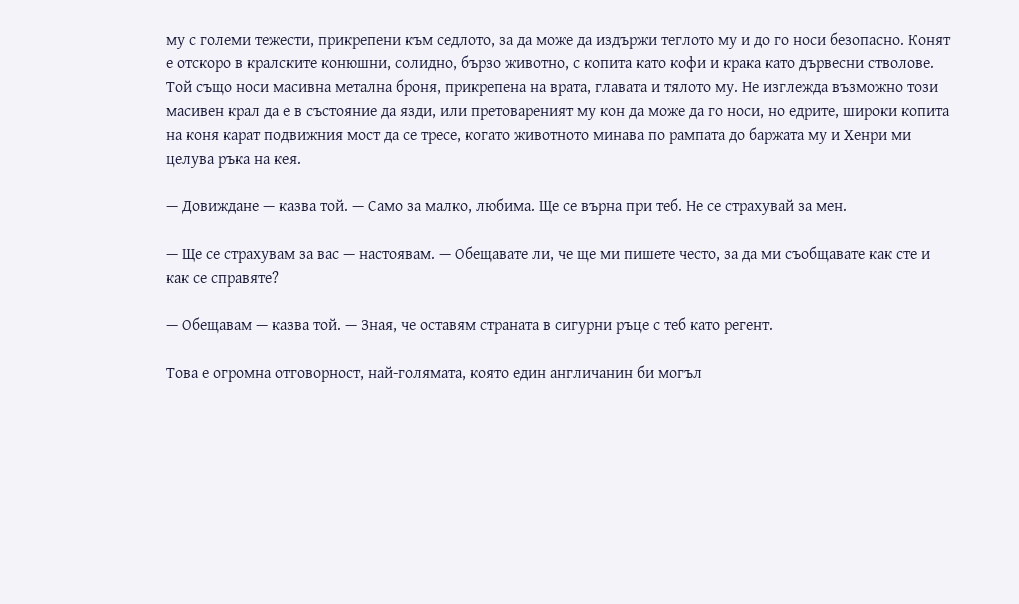му с големи тежести, прикрепени към седлото, за да може да издържи теглото му и до го носи безопасно. Конят е отскоро в кралските конюшни, солидно, бързо животно, с копита като кофи и крака като дървесни стволове. Той също носи масивна метална броня, прикрепена на врата, главата и тялото му. Не изглежда възможно този масивен крал да е в състояние да язди, или претовареният му кон да може да го носи, но едрите, широки копита на коня карат подвижния мост да се тресе, когато животното минава по рампата до баржата му и Хенри ми целува ръка на кея.

— Довиждане — казва той. — Само за малко, любима. Ще се върна при теб. Не се страхувай за мен.

— Ще се страхувам за вас — настоявам. — Обещавате ли, че ще ми пишете често, за да ми съобщавате как сте и как се справяте?

— Обещавам — казва той. — Зная, че оставям страната в сигурни ръце с теб като регент.

Това е огромна отговорност, най-голямата, която един англичанин би могъл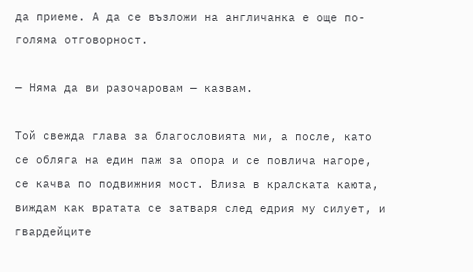да приеме. А да се възложи на англичанка е още по-голяма отговорност.

— Няма да ви разочаровам — казвам.

Той свежда глава за благословията ми, а после, като се обляга на един паж за опора и се повлича нагоре, се качва по подвижния мост. Влиза в кралската каюта, виждам как вратата се затваря след едрия му силует, и гвардейците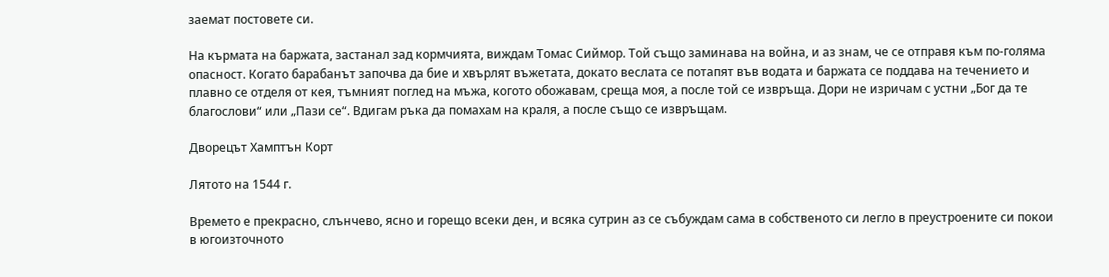заемат постовете си.

На кърмата на баржата, застанал зад кормчията, виждам Томас Сиймор. Той също заминава на война, и аз знам, че се отправя към по-голяма опасност. Когато барабанът започва да бие и хвърлят въжетата, докато веслата се потапят във водата и баржата се поддава на течението и плавно се отделя от кея, тъмният поглед на мъжа, когото обожавам, среща моя, а после той се извръща. Дори не изричам с устни „Бог да те благослови“ или „Пази се“. Вдигам ръка да помахам на краля, а после също се извръщам.

Дворецът Хамптън Корт

Лятото на 1544 г.

Времето е прекрасно, слънчево, ясно и горещо всеки ден, и всяка сутрин аз се събуждам сама в собственото си легло в преустроените си покои в югоизточното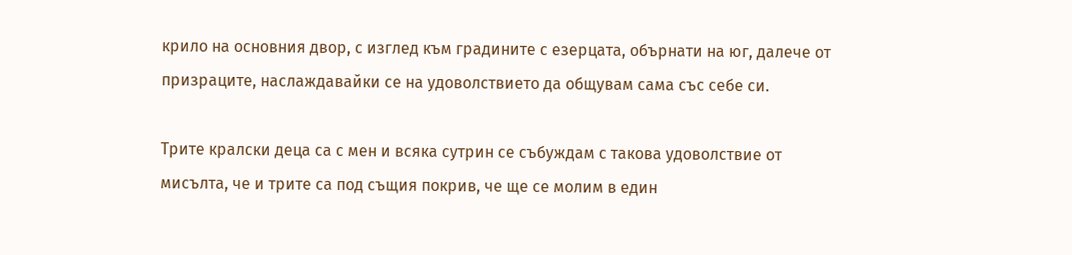крило на основния двор, с изглед към градините с езерцата, обърнати на юг, далече от призраците, наслаждавайки се на удоволствието да общувам сама със себе си.

Трите кралски деца са с мен и всяка сутрин се събуждам с такова удоволствие от мисълта, че и трите са под същия покрив, че ще се молим в един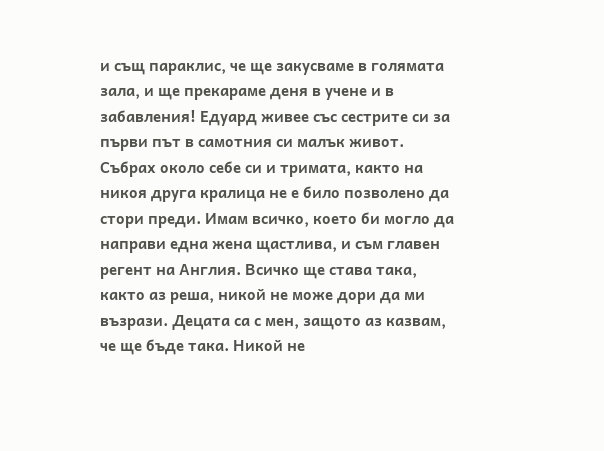и същ параклис, че ще закусваме в голямата зала, и ще прекараме деня в учене и в забавления! Едуард живее със сестрите си за първи път в самотния си малък живот. Събрах около себе си и тримата, както на никоя друга кралица не е било позволено да стори преди. Имам всичко, което би могло да направи една жена щастлива, и съм главен регент на Англия. Всичко ще става така, както аз реша, никой не може дори да ми възрази. Децата са с мен, защото аз казвам, че ще бъде така. Никой не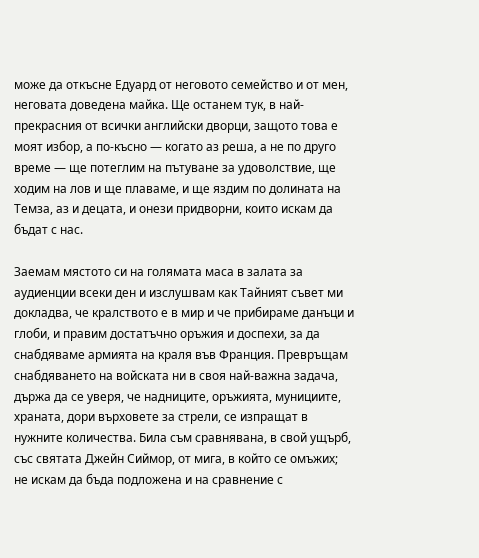може да откъсне Едуард от неговото семейство и от мен, неговата доведена майка. Ще останем тук, в най-прекрасния от всички английски дворци, защото това е моят избор, а по-късно — когато аз реша, а не по друго време — ще потеглим на пътуване за удоволствие, ще ходим на лов и ще плаваме, и ще яздим по долината на Темза, аз и децата, и онези придворни, които искам да бъдат с нас.

Заемам мястото си на голямата маса в залата за аудиенции всеки ден и изслушвам как Тайният съвет ми докладва, че кралството е в мир и че прибираме данъци и глоби, и правим достатъчно оръжия и доспехи, за да снабдяваме армията на краля във Франция. Превръщам снабдяването на войската ни в своя най-важна задача, държа да се уверя, че надниците, оръжията, мунициите, храната, дори върховете за стрели, се изпращат в нужните количества. Била съм сравнявана, в свой ущърб, със святата Джейн Сиймор, от мига, в който се омъжих; не искам да бъда подложена и на сравнение с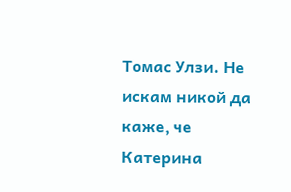Томас Улзи. Не искам никой да каже, че Катерина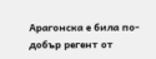Арагонска е била по-добър регент от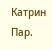Катрин Пар.